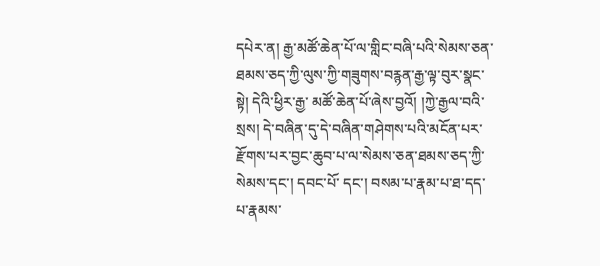དཔེར་ན། རྒྱ་མཚོ་ཆེན་པོ་ལ་གླིང་བཞི་པའི་སེམས་ཅན་ཐམས་ཅད་ཀྱི་ལུས་ཀྱི་གཟུགས་བརྙན་རྒྱ་ལྟ་བུར་སྣང་སྟེ། དེའི་ཕྱིར་རྒྱ་ མཚོ་ཆེན་པོ་ཞེས་བྱའོ། །ཀྱེ་རྒྱལ་བའི་སྲས། དེ་བཞིན་དུ་དེ་བཞིན་གཤེགས་པའི་མངོན་པར་རྫོགས་པར་བྱང་ཆུབ་པ་ལ་སེམས་ཅན་ཐམས་ཅད་ཀྱི་སེམས་དང་། དབང་པོ་ དང་། བསམ་པ་རྣམ་པ་ཐ་དད་པ་རྣམས་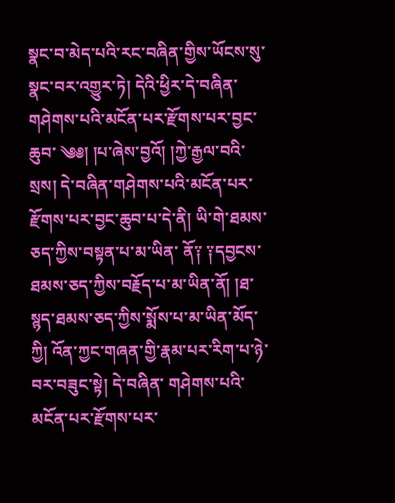སྣང་བ་མེད་པའི་རང་བཞིན་གྱིས་ཡོངས་སུ་སྣང་བར་འགྱུར་ཏེ། དེའི་ཕྱིར་དེ་བཞིན་གཤེགས་པའི་མངོན་པར་རྫོགས་པར་བྱང་ཆུབ་ ༄༅། །པ་ཞེས་བྱའོ། །ཀྱེ་རྒྱལ་བའི་སྲས། དེ་བཞིན་གཤེགས་པའི་མངོན་པར་རྫོགས་པར་བྱང་ཆུབ་པ་དེ་ནི། ཡི་གེ་ཐམས་ཅད་ཀྱིས་བསྟན་པ་མ་ཡིན་ ནོ༑ ༑དབྱངས་ཐམས་ཅད་ཀྱིས་བརྗོད་པ་མ་ཡིན་ནོ། །ཐ་སྙད་ཐམས་ཅད་ཀྱིས་སྨོས་པ་མ་ཡིན་མོད་ཀྱི། འོན་ཀྱང་གཞན་གྱི་རྣམ་པར་རིག་པ་ཉེ་བར་བཟུང་སྟེ། དེ་བཞིན་ གཤེགས་པའི་མངོན་པར་རྫོགས་པར་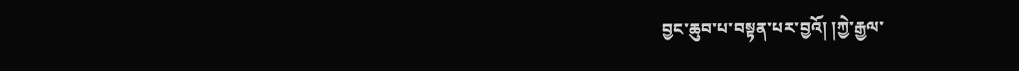བྱང་ཆུབ་པ་བསྟན་པར་བྱའོ། །ཀྱེ་རྒྱལ་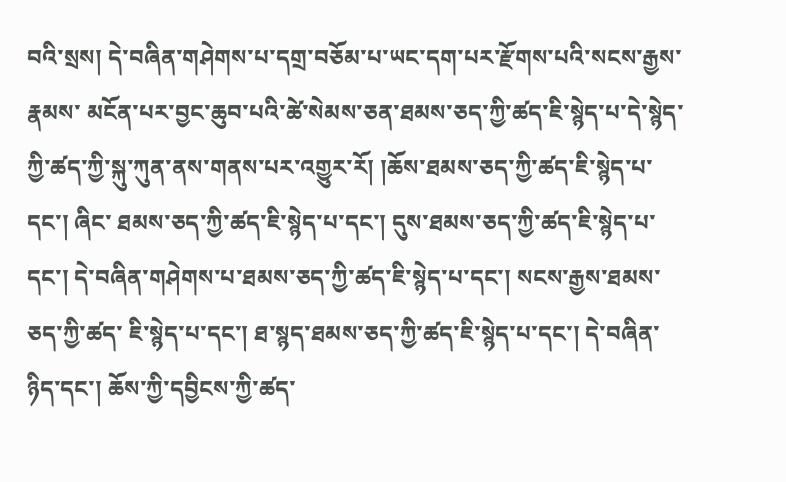བའི་སྲས། དེ་བཞིན་གཤེགས་པ་དགྲ་བཅོམ་པ་ཡང་དག་པར་རྫོགས་པའི་སངས་རྒྱས་རྣམས་ མངོན་པར་བྱང་ཆུབ་པའི་ཚེ་སེམས་ཅན་ཐམས་ཅད་ཀྱི་ཚད་ཇི་སྙེད་པ་དེ་སྙེད་ཀྱི་ཚད་ཀྱི་སྐུ་ཀུན་ནས་གནས་པར་འགྱུར་རོ། །ཆོས་ཐམས་ཅད་ཀྱི་ཚད་ཇི་སྙེད་པ་དང་། ཞིང་ ཐམས་ཅད་ཀྱི་ཚད་ཇི་སྙེད་པ་དང་། དུས་ཐམས་ཅད་ཀྱི་ཚད་ཇི་སྙེད་པ་དང་། དེ་བཞིན་གཤེགས་པ་ཐམས་ཅད་ཀྱི་ཚད་ཇི་སྙེད་པ་དང་། སངས་རྒྱས་ཐམས་ཅད་ཀྱི་ཚད་ ཇི་སྙེད་པ་དང་། ཐ་སྙད་ཐམས་ཅད་ཀྱི་ཚད་ཇི་སྙེད་པ་དང་། དེ་བཞིན་ཉིད་དང་། ཆོས་ཀྱི་དབྱིངས་ཀྱི་ཚད་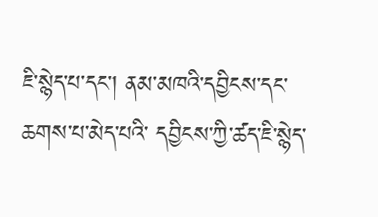ཇི་སྙེད་པ་དང་། ནམ་མཁའི་དབྱིངས་དང་ཆགས་པ་མེད་པའི་ དབྱིངས་ཀྱི་ཚད་ཇི་སྙེད་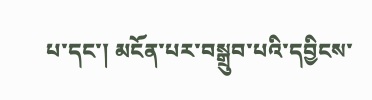པ་དང་། མངོན་པར་བསྒྲུབ་པའི་དབྱིངས་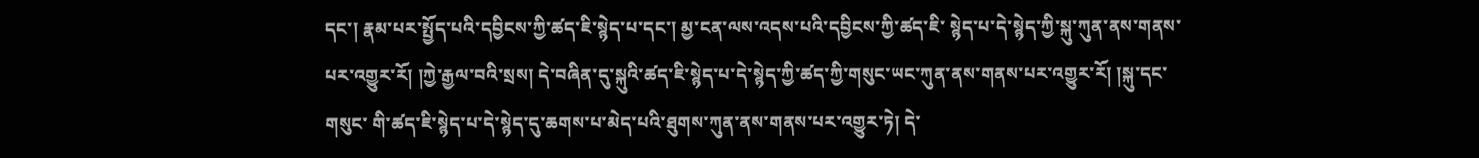དང་། རྣམ་པར་སྤྱོད་པའི་དབྱིངས་ཀྱི་ཚད་ཇི་སྙེད་པ་དང་། མྱ་ངན་ལས་འདས་པའི་དབྱིངས་ཀྱི་ཚད་ཇི་ སྙེད་པ་དེ་སྙེད་ཀྱི་སྐུ་ཀུན་ནས་གནས་པར་འགྱུར་རོ། །ཀྱེ་རྒྱལ་བའི་སྲས། དེ་བཞིན་དུ་སྐུའི་ཚད་ཇི་སྙེད་པ་དེ་སྙེད་ཀྱི་ཚད་ཀྱི་གསུང་ཡང་ཀུན་ནས་གནས་པར་འགྱུར་རོ། །སྐུ་དང་གསུང་ གི་ཚད་ཇི་སྙེད་པ་དེ་སྙེད་དུ་ཆགས་པ་མེད་པའི་ཐུགས་ཀུན་ནས་གནས་པར་འགྱུར་ཏེ། དེ་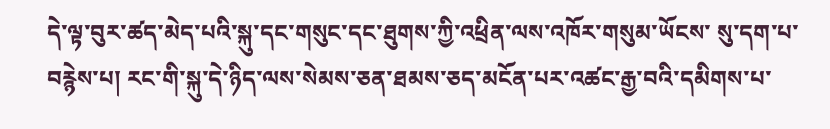དེ་ལྟ་བུར་ཚད་མེད་པའི་སྐུ་དང་གསུང་དང་ཐུགས་ཀྱི་འཕྲིན་ལས་འཁོར་གསུམ་ཡོངས་ སུ་དག་པ་བརྙེས་པ། རང་གི་སྐུ་དེ་ཉིད་ལས་སེམས་ཅན་ཐམས་ཅད་མངོན་པར་འཚང་རྒྱ་བའི་དམིགས་པ་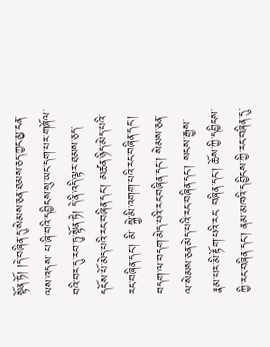སྟོན་ཏོ། །དེ་བཞིན་དུ་སེམས་ཅན་ཐམས་ཅད་ཀྱང་མྱ་ངན་ལས་འདས་ པ་ཞི་བའི་དབྱིངས་སུ་ཡང་དག་པར་གཞོལ་བའི་བར་དུ་རབ་ཏུ་སྟོན་ཏེ། དེ་ནི་འདི་ལྟར་ཐམས་ཅད་དངོས་པོ་མེད་པའི་རང་བཞིན་དང་། མཚན་ཉིད་མེད་པའི་རང་བཞིན་དང་། མི་ སྐྱེ་མི་འགག་པའི་རང་བཞིན་དང་། བདག་ལ་བདག་མེད་པའི་རང་བཞིན་དང་། སེམས་ཅན་ལ་སེམས་ཅན་མེད་པའི་རང་བཞིན་དང་། སངས་རྒྱས་རྣམ་པར་མི་རྟོག་པའི་རང་ བཞིན་དང་། ཆོས་ཀྱི་དབྱིངས་ཀྱི་རང་བཞིན་དང་། ནམ་མཁའི་དབྱིངས་ཀྱི་རང་བཞིན་དུ་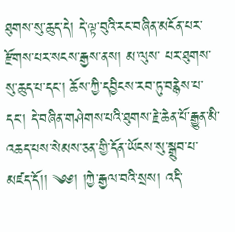ཐུགས་སུ་ཆུད་དེ། དེ་ལྟ་བུའི་རང་བཞིན་མངོན་པར་རྫོགས་པར་སངས་རྒྱས་ནས། མ་ལུས་ པར་ཐུགས་སུ་ཆུད་པ་དང་། ཆོས་ཀྱི་དབྱིངས་རབ་ཏུ་བརྙེས་པ་དང་། དེ་བཞིན་གཤེགས་པའི་ཐུགས་རྗེ་ཆེན་པོ་རྒྱུན་མི་འཆད་པས་སེམས་ཅན་གྱི་དོན་ཡོངས་སུ་སྒྲུབ་པ་མཛད་དོ།། ༄༅། །ཀྱེ་རྒྱལ་བའི་སྲས། འདི་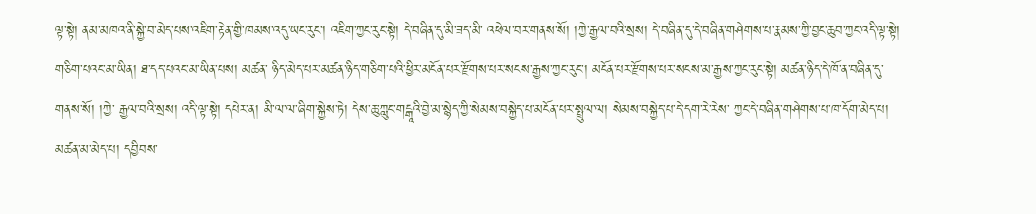ལྟ་སྟེ། ནམ་མཁའ་ནི་སྐྱེ་བ་མེད་པས་འཇིག་རྟེན་གྱི་ཁམས་འདུ་ཡང་རུང་། འཇིག་ཀྱང་རུང་སྟེ། དེ་བཞིན་དུ་མི་ཟད་མི་ འཕེལ་བར་གནས་སོ། །ཀྱེ་རྒྱལ་བའི་སྲས། དེ་བཞིན་དུ་དེ་བཞིན་གཤེགས་པ་རྣམས་ཀྱི་བྱང་ཆུབ་ཀྱང་འདི་ལྟ་སྟེ། གཅིག་པའང་མ་ཡིན། ཐ་དད་པའང་མ་ཡིན་པས། མཚན་ ཉིད་མེད་པར་མཚན་ཉིད་གཅིག་པའི་ཕྱིར་མངོན་པར་རྫོགས་པར་སངས་རྒྱས་ཀྱང་རུང་། མངོན་པར་རྫོགས་པར་སངས་མ་རྒྱས་ཀྱང་རུང་སྟེ། མཚན་ཉིད་དེ་ཁོ་ན་བཞིན་དུ་གནས་སོ། །ཀྱེ་ རྒྱལ་བའི་སྲས། འདི་ལྟ་སྟེ། དཔེར་ན། མི་ལ་ལ་ཞིག་སྐྱེས་ཏེ། དེས་ཆུ་ཀླུང་གངྒཱའི་བྱེ་མ་སྙེད་ཀྱི་སེམས་བསྐྱེད་པ་མངོན་པར་སྤྲུལ་ལ། སེམས་བསྐྱེད་པ་དེ་དག་རེ་རེས་ ཀྱང་དེ་བཞིན་གཤེགས་པ་ཁ་དོག་མེད་པ། མཚན་མ་མེད་པ། དབྱིབས་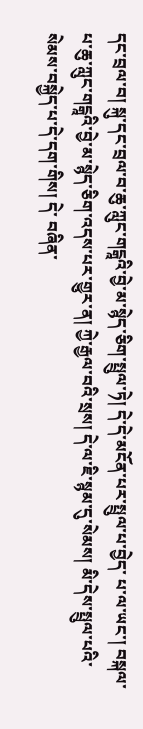དང་བྲལ་བ། སྐུ་དང་བྲལ་བ་ཆུ་ཀླུང་གངྒཱའི་བྱེ་མ་སྙེད་ཅིག་སྤྲུལ་ཏེ། དེ་དེ་མངོན་པར་སྤྲུལ་པ་བྱེད་ པ་ལ་ཡང་། བསྐལ་པ་ཆུ་ཀླུང་གངྒཱའི་བྱེ་མ་སྙེད་ཅིག་འདས་པར་གྱུར་ན། ཀྱེ་རྒྱལ་བའི་སྲས། དེ་ལ་ཇི་སྙམ་དུ་སེམས། མི་དེས་སྤྲུལ་པའི་སེམས་བསྐྱེད་པ་དེ་དག་གིས། དེ་ བཞིན་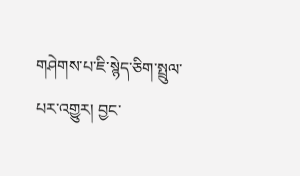གཤེགས་པ་ཇི་སྙེད་ཅིག་སྤྲུལ་པར་འགྱུར། བྱང་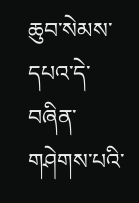ཆུབ་སེམས་དཔའ་དེ་བཞིན་གཤེགས་པའི་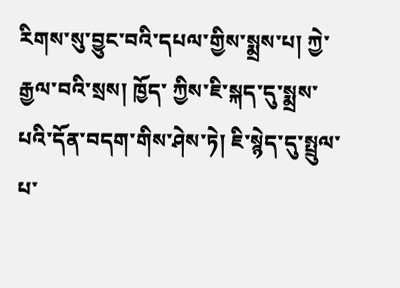རིགས་སུ་བྱུང་བའི་དཔལ་གྱིས་སྨྲས་པ། ཀྱེ་རྒྱལ་བའི་སྲས། ཁྱོད་ ཀྱིས་ཇི་སྐད་དུ་སྨྲས་པའི་དོན་བདག་གིས་ཤེས་ཏེ། ཇི་སྙེད་དུ་སྤྲུལ་པ་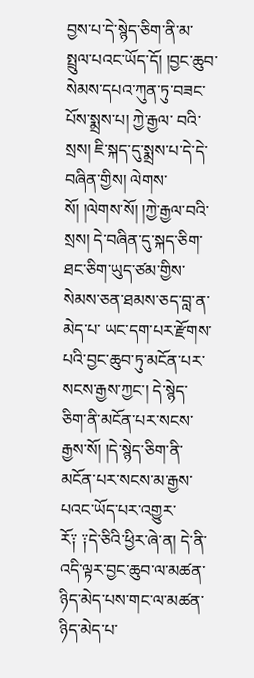བྱས་པ་དེ་སྙེད་ཅིག་ནི་མ་སྤྲུལ་པའང་ཡོད་དོ། །བྱང་ཆུབ་སེམས་དཔའ་ཀུན་ཏུ་བཟང་པོས་སྨྲས་པ། ཀྱེ་རྒྱལ་ བའི་སྲས། ཇི་སྐད་དུ་སྨྲས་པ་དེ་དེ་བཞིན་གྱིས། ལེགས་སོ། །ལེགས་སོ། །ཀྱེ་རྒྱལ་བའི་སྲས། དེ་བཞིན་དུ་སྐད་ཅིག་ཐང་ཅིག་ཡུད་ཙམ་གྱིས་སེམས་ཅན་ཐམས་ཅད་བླ་ན་མེད་པ་ ཡང་དག་པར་རྫོགས་པའི་བྱང་ཆུབ་ཏུ་མངོན་པར་སངས་རྒྱས་ཀྱང་། དེ་སྙེད་ཅིག་ནི་མངོན་པར་སངས་རྒྱས་སོ། །དེ་སྙེད་ཅིག་ནི་མངོན་པར་སངས་མ་རྒྱས་པའང་ཡོད་པར་འགྱུར་ རོ༑ ༑དེ་ཅིའི་ཕྱིར་ཞེ་ན། དེ་ནི་འདི་ལྟར་བྱང་ཆུབ་ལ་མཚན་ཉིད་མེད་པས་གང་ལ་མཚན་ཉིད་མེད་པ་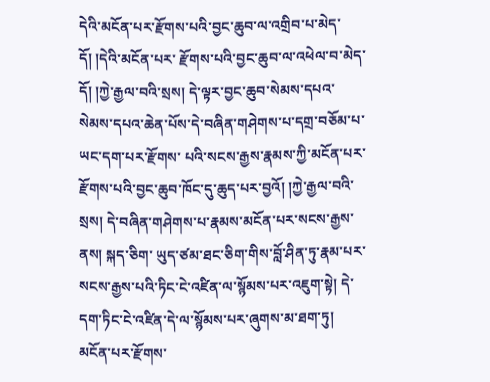དེའི་མངོན་པར་རྫོགས་པའི་བྱང་ཆུབ་ལ་འགྲིབ་པ་མེད་དོ། །དེའི་མངོན་པར་ རྫོགས་པའི་བྱང་ཆུབ་ལ་འཕེལ་བ་མེད་དོ། །ཀྱེ་རྒྱལ་བའི་སྲས། དེ་ལྟར་བྱང་ཆུབ་སེམས་དཔའ་སེམས་དཔའ་ཆེན་པོས་དེ་བཞིན་གཤེགས་པ་དགྲ་བཅོམ་པ་ཡང་དག་པར་རྫོགས་ པའི་སངས་རྒྱས་རྣམས་ཀྱི་མངོན་པར་རྫོགས་པའི་བྱང་ཆུབ་ཁོང་དུ་ཆུད་པར་བྱའོ། །ཀྱེ་རྒྱལ་བའི་སྲས། དེ་བཞིན་གཤེགས་པ་རྣམས་མངོན་པར་སངས་རྒྱས་ནས། སྐད་ཅིག་ ཡུད་ཙམ་ཐང་ཅིག་གིས་བློ་ཤིན་ཏུ་རྣམ་པར་སངས་རྒྱས་པའི་ཏིང་ངེ་འཛིན་ལ་སྙོམས་པར་འཇུག་སྟེ། དེ་དག་ཏིང་ངེ་འཛིན་དེ་ལ་སྙོམས་པར་ཞུགས་མ་ཐག་ཏུ། མངོན་པར་རྫོགས་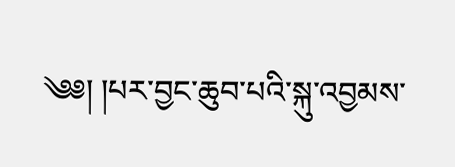༄༅། །པར་བྱང་ཆུབ་པའི་སྐུ་འབྱམས་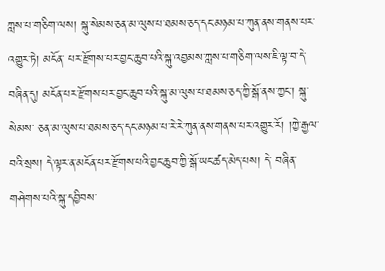ཀླས་པ་གཅིག་ལས། སྐུ་སེམས་ཅན་མ་ལུས་པ་ཐམས་ཅད་དང་མཉམ་པ་ཀུན་ནས་གནས་པར་འགྱུར་ཏེ། མངོན་ པར་རྫོགས་པར་བྱང་ཆུབ་པའི་སྐུ་འབྱམས་ཀླས་པ་གཅིག་ལས་ཇི་ལྟ་བ་དེ་བཞིན་དུ། མངོན་པར་རྫོགས་པར་བྱང་ཆུབ་པའི་སྐུ་མ་ལུས་པ་ཐམས་ཅད་ཀྱི་སྒོ་ནས་ཀྱང་། སྐུ་སེམས་ ཅན་མ་ལུས་པ་ཐམས་ཅད་དང་མཉམ་པ་རེ་རེ་ཀུན་ནས་གནས་པར་འགྱུར་རོ། །ཀྱེ་རྒྱལ་བའི་སྲས། དེ་ལྟར་ན་མངོན་པར་རྫོགས་པའི་བྱང་ཆུབ་ཀྱི་སྒོ་ཡང་ཚད་མེད་པས། དེ་ བཞིན་གཤེགས་པའི་སྐུ་དབྱིབས་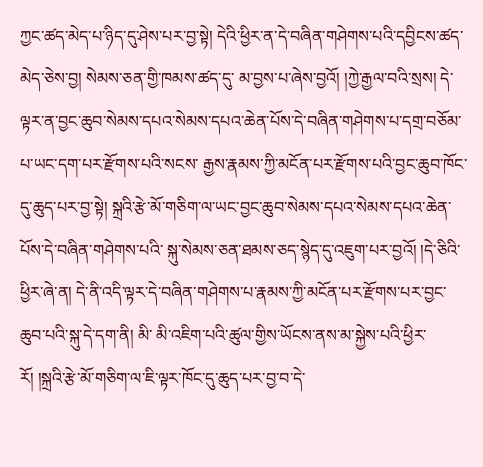ཀྱང་ཚད་མེད་པ་ཉིད་དུ་ཤེས་པར་བྱ་སྟེ། དེའི་ཕྱིར་ན་དེ་བཞིན་གཤེགས་པའི་དབྱིངས་ཚད་མེད་ཅེས་བྱ། སེམས་ཅན་གྱི་ཁམས་ཚད་དུ་ མ་བྱས་པ་ཞེས་བྱའོ། །ཀྱེ་རྒྱལ་བའི་སྲས། དེ་ལྟར་ན་བྱང་ཆུབ་སེམས་དཔའ་སེམས་དཔའ་ཆེན་པོས་དེ་བཞིན་གཤེགས་པ་དགྲ་བཅོམ་པ་ཡང་དག་པར་རྫོགས་པའི་སངས་ རྒྱས་རྣམས་ཀྱི་མངོན་པར་རྫོགས་པའི་བྱང་ཆུབ་ཁོང་དུ་ཆུད་པར་བྱ་སྟེ། སྐྲའི་རྩེ་མོ་གཅིག་ལ་ཡང་བྱང་ཆུབ་སེམས་དཔའ་སེམས་དཔའ་ཆེན་པོས་དེ་བཞིན་གཤེགས་པའི་ སྐུ་སེམས་ཅན་ཐམས་ཅད་སྙེད་དུ་འཇུག་པར་བྱའོ། །དེ་ཅིའི་ཕྱིར་ཞེ་ན། དེ་ནི་འདི་ལྟར་དེ་བཞིན་གཤེགས་པ་རྣམས་ཀྱི་མངོན་པར་རྫོགས་པར་བྱང་ཆུབ་པའི་སྐུ་དེ་དག་ནི། མི་ མི་འཇིག་པའི་ཚུལ་གྱིས་ཡོངས་ནས་མ་སྐྱེས་པའི་ཕྱིར་རོ། །སྐྲའི་རྩེ་མོ་གཅིག་ལ་ཇི་ལྟར་ཁོང་དུ་ཆུད་པར་བྱ་བ་དེ་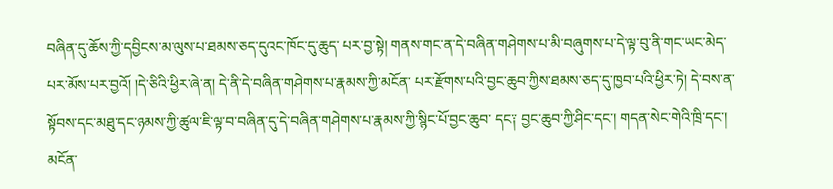བཞིན་དུ་ཆོས་ཀྱི་དབྱིངས་མ་ལུས་པ་ཐམས་ཅད་དུའང་ཁོང་དུ་ཆུད་ པར་བྱ་སྟེ། གནས་གང་ན་དེ་བཞིན་གཤེགས་པ་མི་བཞུགས་པ་དེ་ལྟ་བུ་ནི་གང་ཡང་མེད་པར་མོས་པར་བྱའོ། །དེ་ཅིའི་ཕྱིར་ཞེ་ན། དེ་ནི་དེ་བཞིན་གཤེགས་པ་རྣམས་ཀྱི་མངོན་ པར་རྫོགས་པའི་བྱང་ཆུབ་ཀྱིས་ཐམས་ཅད་དུ་ཁྱབ་པའི་ཕྱིར་ཏེ། དེ་བས་ན་སྟོབས་དང་མཐུ་དང་ཉམས་ཀྱི་ཚུལ་ཇི་ལྟ་བ་བཞིན་དུ་དེ་བཞིན་གཤེགས་པ་རྣམས་ཀྱི་སྙིང་པོ་བྱང་ཆུབ་ དང༑ བྱང་ཆུབ་ཀྱི་ཤིང་དང་། གདན་སེང་གེའི་ཁྲི་དང་། མངོན་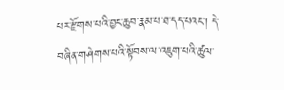པར་རྫོགས་པའི་བྱང་ཆུབ་རྣམ་པ་ཐ་དད་པའང་། དེ་བཞིན་གཤེགས་པའི་སྟོབས་ལ་འཇུག་པའི་ཚུལ་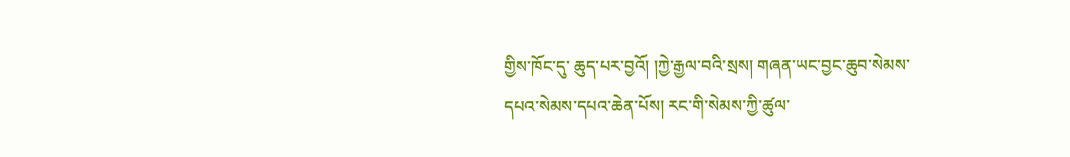གྱིས་ཁོང་དུ་ ཆུད་པར་བྱའོ། །ཀྱེ་རྒྱལ་བའི་སྲས། གཞན་ཡང་བྱང་ཆུབ་སེམས་དཔའ་སེམས་དཔའ་ཆེན་པོས། རང་གི་སེམས་ཀྱི་ཚུལ་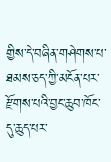གྱིས་དེ་བཞིན་གཤེགས་པ་ཐམས་ཅད་ཀྱི་མངོན་པར་ རྫོགས་པའི་བྱང་ཆུབ་ཁོང་དུ་ཆུད་པར་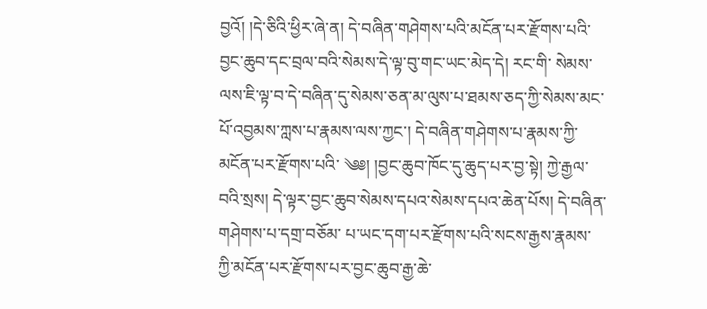བྱའོ། །དེ་ཅིའི་ཕྱིར་ཞེ་ན། དེ་བཞིན་གཤེགས་པའི་མངོན་པར་རྫོགས་པའི་བྱང་ཆུབ་དང་བྲལ་བའི་སེམས་དེ་ལྟ་བུ་གང་ཡང་མེད་དེ། རང་གི་ སེམས་ལས་ཇི་ལྟ་བ་དེ་བཞིན་དུ་སེམས་ཅན་མ་ལུས་པ་ཐམས་ཅད་ཀྱི་སེམས་མང་པོ་འབྱམས་ཀླས་པ་རྣམས་ལས་ཀྱང་། དེ་བཞིན་གཤེགས་པ་རྣམས་ཀྱི་མངོན་པར་རྫོགས་པའི་ ༄༅། །བྱང་ཆུབ་ཁོང་དུ་ཆུད་པར་བྱ་སྟེ། ཀྱེ་རྒྱལ་བའི་སྲས། དེ་ལྟར་བྱང་ཆུབ་སེམས་དཔའ་སེམས་དཔའ་ཆེན་པོས། དེ་བཞིན་གཤེགས་པ་དགྲ་བཅོམ་ པ་ཡང་དག་པར་རྫོགས་པའི་སངས་རྒྱས་རྣམས་ཀྱི་མངོན་པར་རྫོགས་པར་བྱང་ཆུབ་རྒྱ་ཆེ་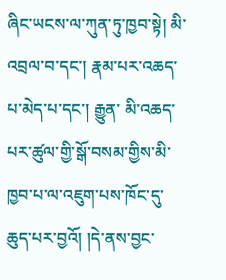ཞིང་ཡངས་ལ་ཀུན་ཏུ་ཁྱབ་སྟེ། མི་འབྲལ་བ་དང་། རྣམ་པར་འཆད་པ་མེད་པ་དང་། རྒྱུན་ མི་འཆད་པར་ཚུལ་གྱི་སྒོ་བསམ་གྱིས་མི་ཁྱབ་པ་ལ་འཇུག་པས་ཁོང་དུ་ཆུད་པར་བྱའོ། །དེ་ནས་བྱང་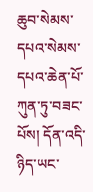ཆུབ་སེམས་དཔའ་སེམས་དཔའ་ཆེན་པོ་ཀུན་ཏུ་བཟང་པོས། དོན་འདི་ ཉིད་ཡང་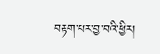བརྟག་པར་བྱ་བའི་ཕྱིར།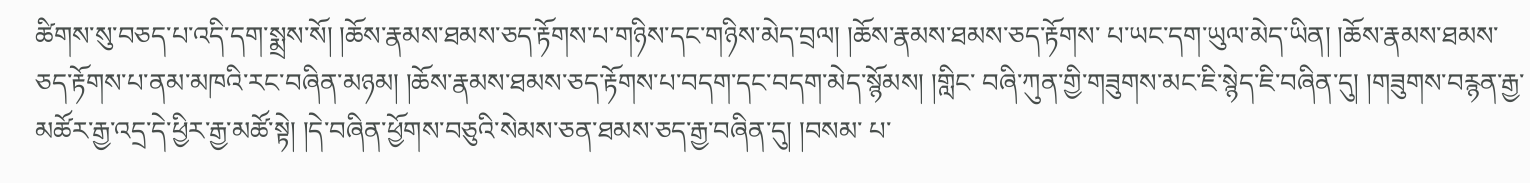ཚིགས་སུ་བཅད་པ་འདི་དག་སྨྲས་སོ། །ཆོས་རྣམས་ཐམས་ཅད་རྟོགས་པ་གཉིས་དང་གཉིས་མེད་བྲལ། །ཆོས་རྣམས་ཐམས་ཅད་རྟོགས་ པ་ཡང་དག་ཡུལ་མེད་ཡིན། །ཆོས་རྣམས་ཐམས་ཅད་རྟོགས་པ་ནམ་མཁའི་རང་བཞིན་མཉམ། །ཆོས་རྣམས་ཐམས་ཅད་རྟོགས་པ་བདག་དང་བདག་མེད་སྙོམས། །གླིང་ བཞི་ཀུན་གྱི་གཟུགས་མང་ཇི་སྙེད་ཇི་བཞིན་དུ། །གཟུགས་བརྙན་རྒྱ་མཚོར་རྒྱ་འདྲ་དེ་ཕྱིར་རྒྱ་མཚོ་སྟེ། །དེ་བཞིན་ཕྱོགས་བཅུའི་སེམས་ཅན་ཐམས་ཅད་རྒྱ་བཞིན་དུ། །བསམ་ པ་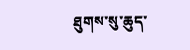ཐུགས་སུ་ཆུད་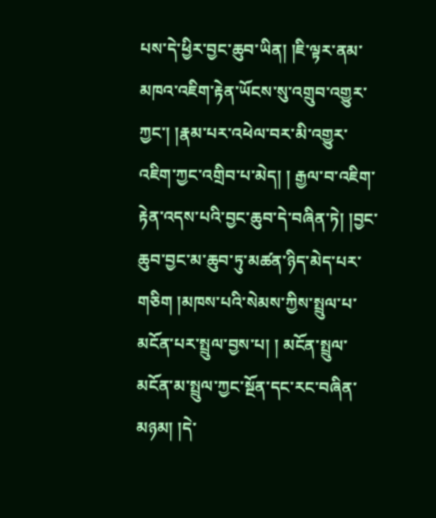པས་དེ་ཕྱིར་བྱང་ཆུབ་ཡིན། །ཇི་ལྟར་ནམ་མཁའ་འཇིག་རྟེན་ཡོངས་སུ་འགྲུབ་འགྱུར་ཀྱང་། །རྣམ་པར་འཕེལ་བར་མི་འགྱུར་འཇིག་ཀྱང་འགྲིབ་པ་མེད། ། རྒྱལ་བ་འཇིག་རྟེན་འདས་པའི་བྱང་ཆུབ་དེ་བཞིན་ཏེ། །བྱང་ཆུབ་བྱང་མ་ཆུབ་ཏུ་མཚན་ཉིད་མེད་པར་གཅིག །མཁས་པའི་སེམས་ཀྱིས་སྤྲུལ་པ་མངོན་པར་སྤྲུལ་བྱས་པ། ། མངོན་སྤྲུལ་མངོན་མ་སྤྲུལ་ཀྱང་སྔོན་དང་རང་བཞིན་མཉམ། །དེ་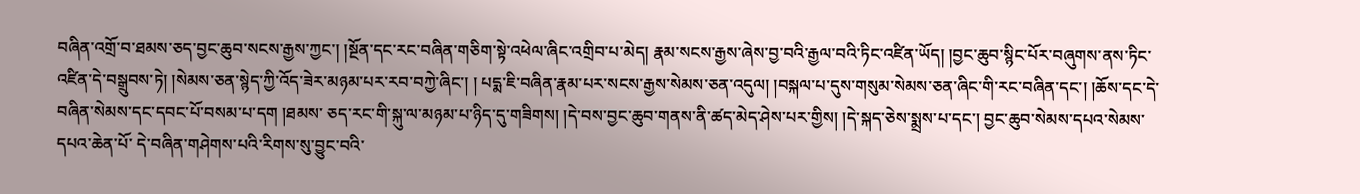བཞིན་འགྲོ་བ་ཐམས་ཅད་བྱང་ཆུབ་སངས་རྒྱས་ཀྱང་། །སྔོན་དང་རང་བཞིན་གཅིག་སྟེ་འཕེལ་ཞིང་འགྲིབ་པ་མེད། རྣམ་སངས་རྒྱས་ཞེས་བྱ་བའི་རྒྱལ་བའི་ཏིང་འཛིན་ཡོད། །བྱང་ཆུབ་སྙིང་པོར་བཞུགས་ནས་ཏིང་འཛིན་དེ་བསྒྲུབས་ཏེ། །སེམས་ཅན་སྙེད་ཀྱི་འོད་ཟེར་མཉམ་པར་རབ་བཀྱེ་ཞིང་། ། པདྨ་ཇི་བཞིན་རྣམ་པར་སངས་རྒྱས་སེམས་ཅན་འདུལ། །བསྐལ་པ་དུས་གསུམ་སེམས་ཅན་ཞིང་གི་རང་བཞིན་དང་། །ཆོས་དང་དེ་བཞིན་སེམས་དང་དབང་པོ་བསམ་པ་དག །ཐམས་ ཅད་རང་གི་སྐུ་ལ་མཉམ་པ་ཉིད་དུ་གཟིགས། །དེ་བས་བྱང་ཆུབ་གནས་ནི་ཚད་མེད་ཤེས་པར་གྱིས། །དེ་སྐད་ཅེས་སྨྲས་པ་དང་། བྱང་ཆུབ་སེམས་དཔའ་སེམས་དཔའ་ཆེན་པོ་ དེ་བཞིན་གཤེགས་པའི་རིགས་སུ་བྱུང་བའི་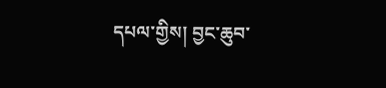དཔལ་གྱིས། བྱང་ཆུབ་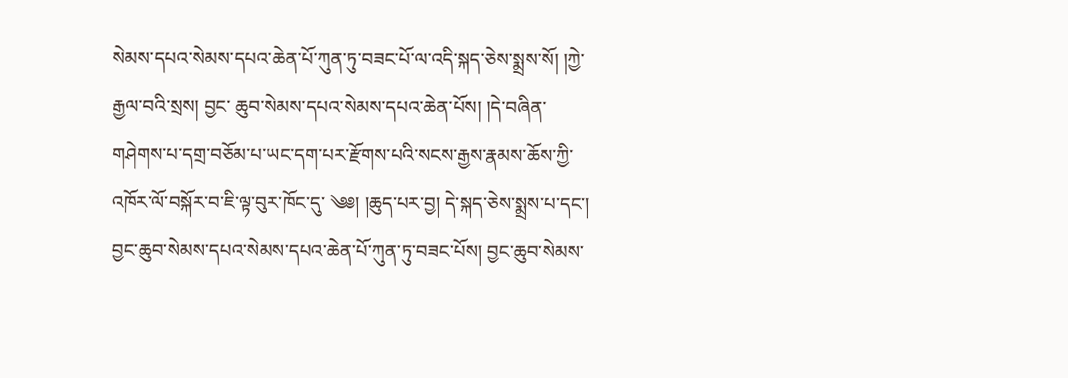སེམས་དཔའ་སེམས་དཔའ་ཆེན་པོ་ཀུན་ཏུ་བཟང་པོ་ལ་འདི་སྐད་ཅེས་སྨྲས་སོ། །ཀྱེ་རྒྱལ་བའི་སྲས། བྱང་ ཆུབ་སེམས་དཔའ་སེམས་དཔའ་ཆེན་པོས། །དེ་བཞིན་གཤེགས་པ་དགྲ་བཅོམ་པ་ཡང་དག་པར་རྫོགས་པའི་སངས་རྒྱས་རྣམས་ཆོས་ཀྱི་འཁོར་ལོ་བསྐོར་བ་ཇི་ལྟ་བུར་ཁོང་དུ་ ༄༅། །ཆུད་པར་བྱ། དེ་སྐད་ཅེས་སྨྲས་པ་དང་། བྱང་ཆུབ་སེམས་དཔའ་སེམས་དཔའ་ཆེན་པོ་ཀུན་ཏུ་བཟང་པོས། བྱང་ཆུབ་སེམས་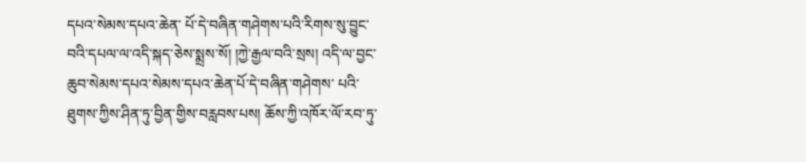དཔའ་སེམས་དཔའ་ཆེན་ པོ་དེ་བཞིན་གཤེགས་པའི་རིགས་སུ་བྱུང་བའི་དཔལ་ལ་འདི་སྐད་ཅེས་སྨྲས་སོ། །ཀྱེ་རྒྱལ་བའི་སྲས། འདི་ལ་བྱང་ཆུབ་སེམས་དཔའ་སེམས་དཔའ་ཆེན་པོ་དེ་བཞིན་གཤེགས་ པའི་ཐུགས་ཀྱིས་ཤིན་ཏུ་བྱིན་གྱིས་བརླབས་པས། ཆོས་ཀྱི་འཁོར་ལོ་རབ་ཏུ་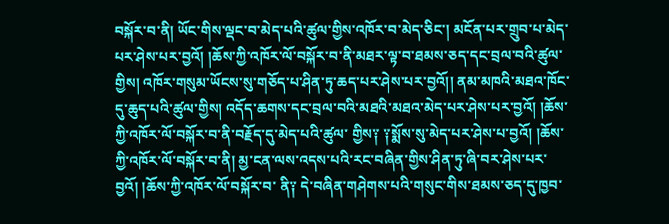བསྐོར་བ་ནི། ཡོང་གིས་ལྡང་བ་མེད་པའི་ཚུལ་གྱིས་འཁོར་བ་མེད་ཅིང་། མངོན་པར་གྲུབ་པ་མེད་ པར་ཤེས་པར་བྱའོ། །ཆོས་ཀྱི་འཁོར་ལོ་བསྐོར་བ་ནི་མཐར་ལྟ་བ་ཐམས་ཅད་དང་བྲལ་བའི་ཚུལ་གྱིས། འཁོར་གསུམ་ཡོངས་སུ་གཅོད་པ་ཤིན་ཏུ་ཆད་པར་ཤེས་པར་བྱའོ།། ནམ་མཁའི་མཐའ་ཁོང་དུ་ཆུད་པའི་ཚུལ་གྱིས། འདོད་ཆགས་དང་བྲལ་བའི་མཐའི་མཐའ་མེད་པར་ཤེས་པར་བྱའོ། །ཆོས་ཀྱི་འཁོར་ལོ་བསྐོར་བ་ནི་བརྗོད་དུ་མེད་པའི་ཚུལ་ གྱིས༑ ༑སྨོས་སུ་མེད་པར་ཤེས་པ་བྱའོ། །ཆོས་ཀྱི་འཁོར་ལོ་བསྐོར་བ་ནི། མྱ་ངན་ལས་འདས་པའི་རང་བཞིན་གྱིས་ཤིན་ཏུ་ཞི་བར་ཤེས་པར་བྱའོ། །ཆོས་ཀྱི་འཁོར་ལོ་བསྐོར་བ་ ནི༑ དེ་བཞིན་གཤེགས་པའི་གསུང་གིས་ཐམས་ཅད་དུ་ཁྱབ་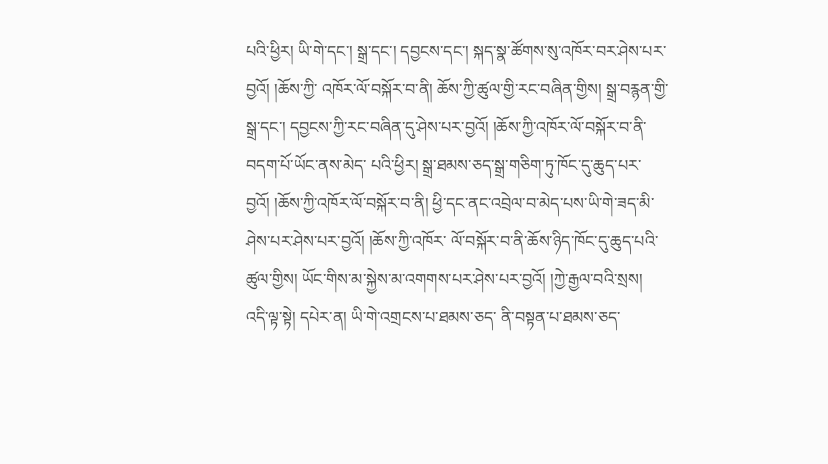པའི་ཕྱིར། ཡི་གེ་དང་། སྒྲ་དང་། དབྱངས་དང་། སྐད་སྣ་ཚོགས་སུ་འཁོར་བར་ཤེས་པར་བྱའོ། །ཆོས་ཀྱི་ འཁོར་ལོ་བསྐོར་བ་ནི། ཆོས་ཀྱི་ཚུལ་གྱི་རང་བཞིན་གྱིས། སྒྲ་བརྙན་གྱི་སྒྲ་དང་། དབྱངས་ཀྱི་རང་བཞིན་དུ་ཤེས་པར་བྱའོ། །ཆོས་ཀྱི་འཁོར་ལོ་བསྐོར་བ་ནི་བདག་པོ་ཡོང་ནས་མེད་ པའི་ཕྱིར། སྒྲ་ཐམས་ཅད་སྒྲ་གཅིག་ཏུ་ཁོང་དུ་ཆུད་པར་བྱའོ། །ཆོས་ཀྱི་འཁོར་ལོ་བསྐོར་བ་ནི། ཕྱི་དང་ནང་འབྲེལ་བ་མེད་པས་ཡི་གེ་ཟད་མི་ཤེས་པར་ཤེས་པར་བྱའོ། །ཆོས་ཀྱི་འཁོར་ ལོ་བསྐོར་བ་ནི་ཆོས་ཉིད་ཁོང་དུ་ཆུད་པའི་ཚུལ་གྱིས། ཡོང་གིས་མ་སྐྱེས་མ་འགགས་པར་ཤེས་པར་བྱའོ། །ཀྱེ་རྒྱལ་བའི་སྲས། འདི་ལྟ་སྟེ། དཔེར་ན། ཡི་གེ་འགྲངས་པ་ཐམས་ཅད་ ནི་བསྟན་པ་ཐམས་ཅད་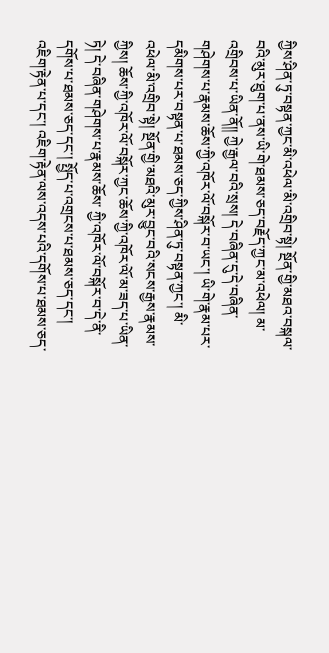ཀྱིས་ཤིན་ཏུ་བསྟན་ཀྱང་མི་འཕེལ་མི་འགྲིབ་སྟེ། སྔོན་གྱི་མཐའ་བསྐལ་བའི་མུར་ཐུག་པ་ནས་ཡི་གེ་ཐམས་ཅད་བརྗོད་ཀྱང་མ་འཕེལ། མ་འགྲིབས་པ་ཡིན་ནོ།། ཀྱེ་རྒྱལ་བའི་སྲས། དེ་བཞིན་དུ་དེ་བཞིན་གཤེགས་པ་རྣམས་ཆོས་ཀྱི་འཁོར་ལོ་བསྐོར་བ་ཡང་། ཡི་གེ་རྣམ་པར་དམིགས་པར་བསྟན་པ་ཐམས་ཅད་ཀྱིས་ཤིན་ཏུ་བསྟན་ཀྱང་། མི་ འཕེལ་མི་འགྲིབ་སྟེ། སྔོན་གྱི་མཐའི་མུར་བྱུང་བའི་སངས་རྒྱས་རྣམས་ཀྱིས། ཆོས་ཀྱི་འཁོར་ལོ་བསྐོར་ཀྱང་ཆོས་ཀྱི་འཁོར་ལོ་མ་ཟད་པ་ཡིན་ཏེ། དེ་བཞིན་གཤེགས་པ་རྣམས་ཆོས་ ཀྱི་འཁོར་ལོ་བསྐོར་བ་དེ་ནི་དགོས་པ་ཐམས་ཅད་དང་། སྤྱོད་པ་འགྲངས་པ་ཐམས་ཅད་དང་། འཇིག་རྟེན་པ་དང་། འཇིག་རྟེན་ལས་འདས་པའི་དགོས་པ་ཐམས་ཅད་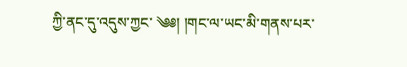ཀྱི་ནང་དུ་འདུས་ཀྱང་ ༄༅། །གང་ལ་ཡང་མི་གནས་པར་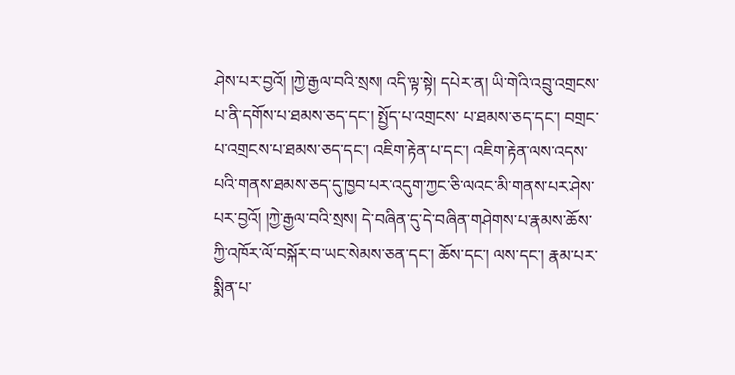ཤེས་པར་བྱའོ། །ཀྱེ་རྒྱལ་བའི་སྲས། འདི་ལྟ་སྟེ། དཔེར་ན། ཡི་གེའི་འབྲུ་འགྲངས་པ་ནི་དགོས་པ་ཐམས་ཅད་དང་། སྤྱོད་པ་འགྲངས་ པ་ཐམས་ཅད་དང་། བགྲང་པ་འགྲངས་པ་ཐམས་ཅད་དང་། འཇིག་རྟེན་པ་དང་། འཇིག་རྟེན་ལས་འདས་པའི་གནས་ཐམས་ཅད་དུ་ཁྱབ་པར་འདུག་ཀྱང་ཅི་ལའང་མི་གནས་པར་ཤེས་ པར་བྱའོ། །ཀྱེ་རྒྱལ་བའི་སྲས། དེ་བཞིན་དུ་དེ་བཞིན་གཤེགས་པ་རྣམས་ཆོས་ཀྱི་འཁོར་ལོ་བསྐོར་བ་ཡང་སེམས་ཅན་དང་། ཆོས་དང་། ལས་དང་། རྣམ་པར་སྨིན་པ་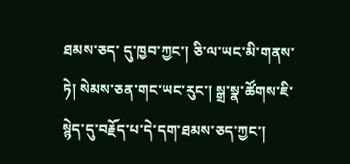ཐམས་ཅད་ དུ་ཁྱབ་ཀྱང་། ཅི་ལ་ཡང་མི་གནས་ཏེ། སེམས་ཅན་གང་ཡང་རུང་། སྒྲ་སྣ་ཚོགས་ཇི་སྙེད་དུ་བརྗོད་པ་དེ་དག་ཐམས་ཅད་ཀྱང་།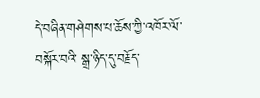དེ་བཞིན་གཤེགས་པ་ཆོས་ཀྱི་འཁོར་ལོ་བསྐོར་བའི་ སྒྲ་ཉིད་དུ་བརྗོད་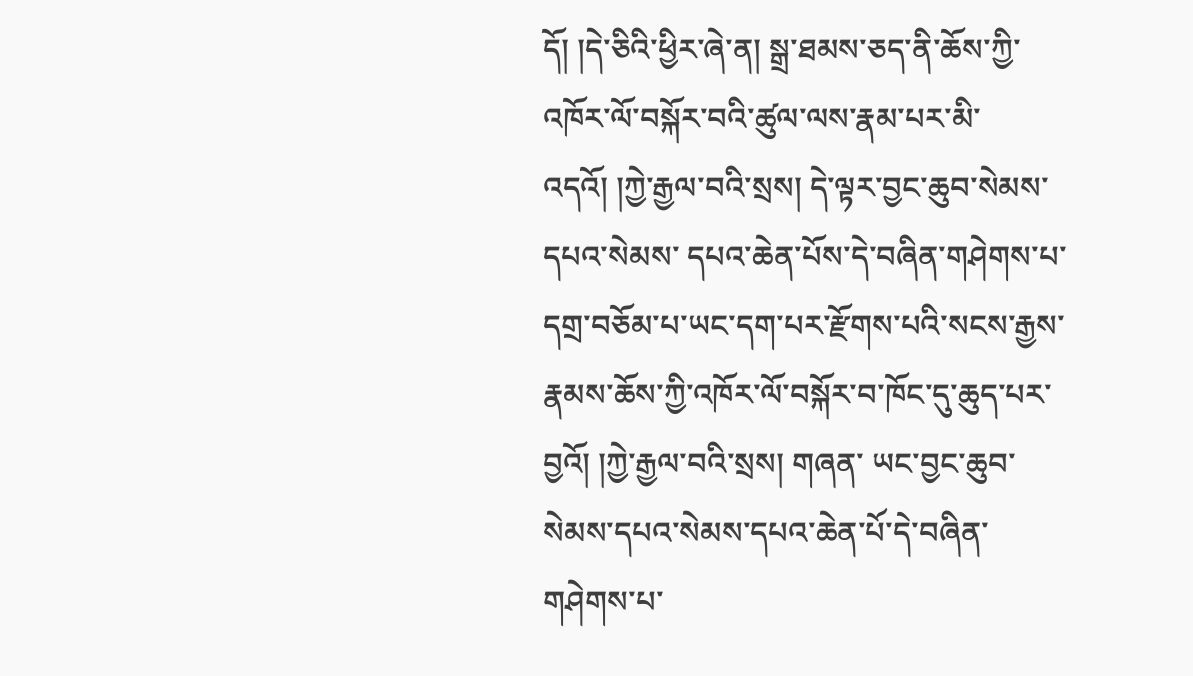དོ། །དེ་ཅིའི་ཕྱིར་ཞེ་ན། སྒྲ་ཐམས་ཅད་ནི་ཆོས་ཀྱི་འཁོར་ལོ་བསྐོར་བའི་ཚུལ་ལས་རྣམ་པར་མི་འདའོ། །ཀྱེ་རྒྱལ་བའི་སྲས། དེ་ལྟར་བྱང་ཆུབ་སེམས་དཔའ་སེམས་ དཔའ་ཆེན་པོས་དེ་བཞིན་གཤེགས་པ་དགྲ་བཅོམ་པ་ཡང་དག་པར་རྫོགས་པའི་སངས་རྒྱས་རྣམས་ཆོས་ཀྱི་འཁོར་ལོ་བསྐོར་བ་ཁོང་དུ་ཆུད་པར་བྱའོ། །ཀྱེ་རྒྱལ་བའི་སྲས། གཞན་ ཡང་བྱང་ཆུབ་སེམས་དཔའ་སེམས་དཔའ་ཆེན་པོ་དེ་བཞིན་གཤེགས་པ་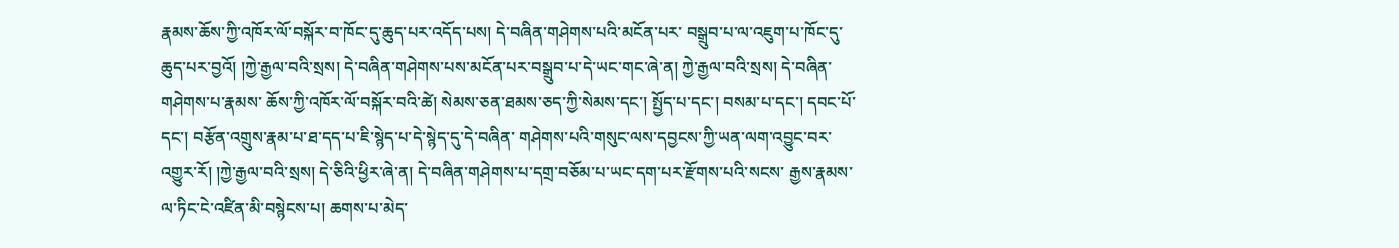རྣམས་ཆོས་ཀྱི་འཁོར་ལོ་བསྐོར་བ་ཁོང་དུ་ཆུད་པར་འདོད་པས། དེ་བཞིན་གཤེགས་པའི་མངོན་པར་ བསྒྲུབ་པ་ལ་འཇུག་པ་ཁོང་དུ་ཆུད་པར་བྱའོ། །ཀྱེ་རྒྱལ་བའི་སྲས། དེ་བཞིན་གཤེགས་པས་མངོན་པར་བསྒྲུབ་པ་དེ་ཡང་གང་ཞེ་ན། ཀྱེ་རྒྱལ་བའི་སྲས། དེ་བཞིན་གཤེགས་པ་རྣམས་ ཆོས་ཀྱི་འཁོར་ལོ་བསྐོར་བའི་ཚེ། སེམས་ཅན་ཐམས་ཅད་ཀྱི་སེམས་དང་། སྤྱོད་པ་དང་། བསམ་པ་དང་། དབང་པོ་དང་། བརྩོན་འགྲུས་རྣམ་པ་ཐ་དད་པ་ཇི་སྙེད་པ་དེ་སྙེད་དུ་དེ་བཞིན་ གཤེགས་པའི་གསུང་ལས་དབྱངས་ཀྱི་ཡན་ལག་འབྱུང་བར་འགྱུར་རོ། །ཀྱེ་རྒྱལ་བའི་སྲས། དེ་ཅིའི་ཕྱིར་ཞེ་ན། དེ་བཞིན་གཤེགས་པ་དགྲ་བཅོམ་པ་ཡང་དག་པར་རྫོགས་པའི་སངས་ རྒྱས་རྣམས་ལ་ཏིང་ངེ་འཛིན་མི་བསྙེངས་པ། ཆགས་པ་མེད་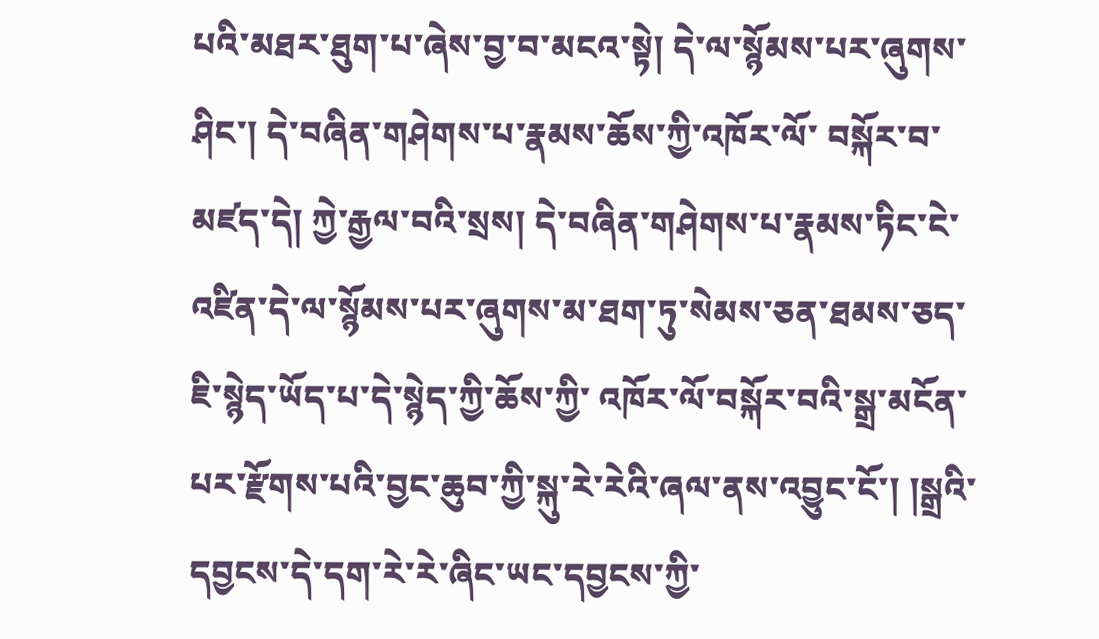པའི་མཐར་ཐུག་པ་ཞེས་བྱ་བ་མངའ་སྟེ། དེ་ལ་སྙོམས་པར་ཞུགས་ཤིང་། དེ་བཞིན་གཤེགས་པ་རྣམས་ཆོས་ཀྱི་འཁོར་ལོ་ བསྐོར་བ་མཛད་དེ། ཀྱེ་རྒྱལ་བའི་སྲས། དེ་བཞིན་གཤེགས་པ་རྣམས་ཏིང་ངེ་འཛིན་དེ་ལ་སྙོམས་པར་ཞུགས་མ་ཐག་ཏུ་སེམས་ཅན་ཐམས་ཅད་ཇི་སྙེད་ཡོད་པ་དེ་སྙེད་ཀྱི་ཆོས་ཀྱི་ འཁོར་ལོ་བསྐོར་བའི་སྒྲ་མངོན་པར་རྫོགས་པའི་བྱང་ཆུབ་ཀྱི་སྐུ་རེ་རེའི་ཞལ་ནས་འབྱུང་ངོ་། །སྒྲའི་དབྱངས་དེ་དག་རེ་རེ་ཞིང་ཡང་དབྱངས་ཀྱི་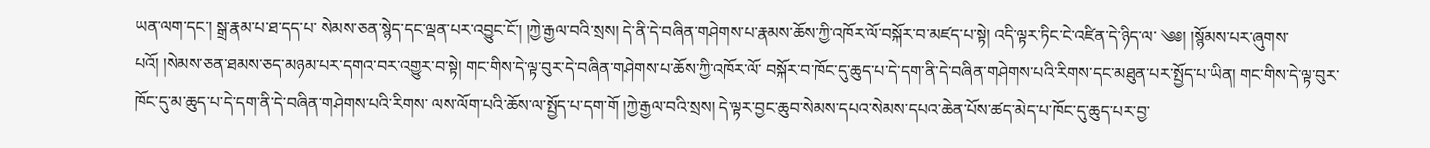ཡན་ལག་དང་། སྒྲ་རྣམ་པ་ཐ་དད་པ་ སེམས་ཅན་སྙེད་དང་ལྡན་པར་འབྱུང་ངོ་། །ཀྱེ་རྒྱལ་བའི་སྲས། དེ་ནི་དེ་བཞིན་གཤེགས་པ་རྣམས་ཆོས་ཀྱི་འཁོར་ལོ་བསྐོར་བ་མཛད་པ་སྟེ། འདི་ལྟར་ཏིང་ངེ་འཛིན་དེ་ཉིད་ལ་ ༄༅། །སྙོམས་པར་ཞུགས་པའོ། །སེམས་ཅན་ཐམས་ཅད་མཉམ་པར་དགའ་བར་འགྱུར་བ་སྟེ། གང་གིས་དེ་ལྟ་བུར་དེ་བཞིན་གཤེགས་པ་ཆོས་ཀྱི་འཁོར་ལོ་ བསྐོར་བ་ཁོང་དུ་ཆུད་པ་དེ་དག་ནི་དེ་བཞིན་གཤེགས་པའི་རིགས་དང་མཐུན་པར་སྤྱོད་པ་ཡིན། གང་གིས་དེ་ལྟ་བུར་ཁོང་དུ་མ་ཆུད་པ་དེ་དག་ནི་དེ་བཞིན་གཤེགས་པའི་རིགས་ ལས་ལོག་པའི་ཆོས་ལ་སྤྱོད་པ་དག་གོ །ཀྱེ་རྒྱལ་བའི་སྲས། དེ་ལྟར་བྱང་ཆུབ་སེམས་དཔའ་སེམས་དཔའ་ཆེན་པོས་ཚད་མེད་པ་ཁོང་དུ་ཆུད་པར་བྱ་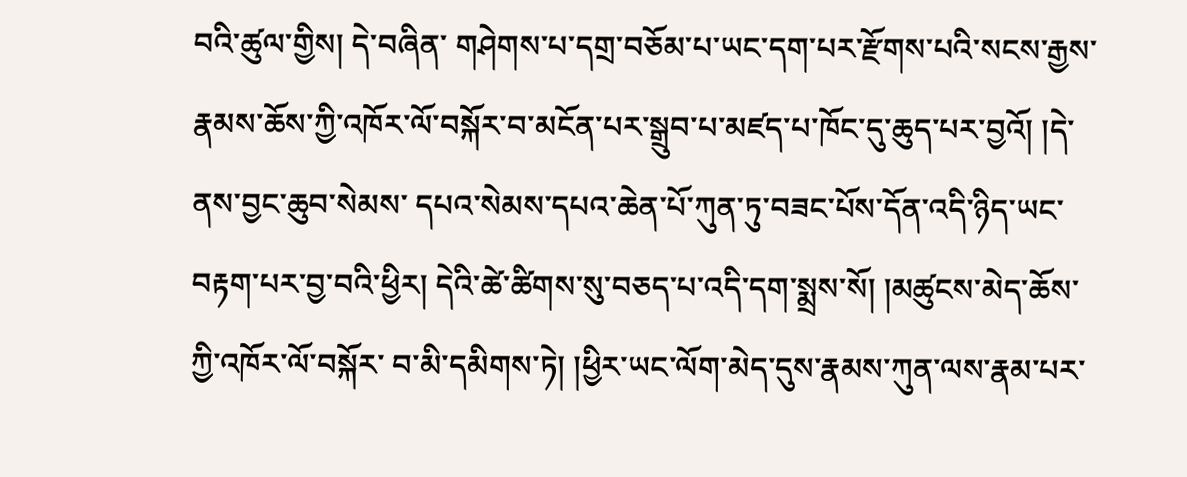བའི་ཚུལ་གྱིས། དེ་བཞིན་ གཤེགས་པ་དགྲ་བཅོམ་པ་ཡང་དག་པར་རྫོགས་པའི་སངས་རྒྱས་རྣམས་ཆོས་ཀྱི་འཁོར་ལོ་བསྐོར་བ་མངོན་པར་སྒྲུབ་པ་མཛད་པ་ཁོང་དུ་ཆུད་པར་བྱའོ། །དེ་ནས་བྱང་ཆུབ་སེམས་ དཔའ་སེམས་དཔའ་ཆེན་པོ་ཀུན་ཏུ་བཟང་པོས་དོན་འདི་ཉིད་ཡང་བརྟག་པར་བྱ་བའི་ཕྱིར། དེའི་ཚེ་ཚིགས་སུ་བཅད་པ་འདི་དག་སྨྲས་སོ། །མཚུངས་མེད་ཆོས་ཀྱི་འཁོར་ལོ་བསྐོར་ བ་མི་དམིགས་ཏེ། །ཕྱིར་ཡང་ལོག་མེད་དུས་རྣམས་ཀུན་ལས་རྣམ་པར་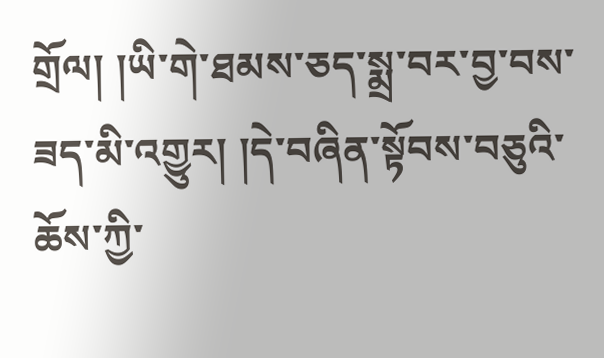གྲོལ། །ཡི་གེ་ཐམས་ཅད་སྨྲ་བར་བྱ་བས་ཟད་མི་འགྱུར། །དེ་བཞིན་སྟོབས་བཅུའི་ཆོས་ཀྱི་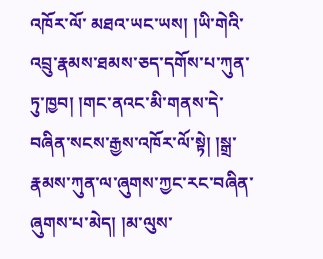འཁོར་ལོ་ མཐའ་ཡང་ཡས། །ཡི་གེའི་འབྲུ་རྣམས་ཐམས་ཅད་དགོས་པ་ཀུན་ཏུ་ཁྱབ། །གང་ནའང་མི་གནས་དེ་བཞིན་སངས་རྒྱས་འཁོར་ལོ་སྟེ། །སྒྲ་རྣམས་ཀུན་ལ་ཞུགས་ཀྱང་རང་བཞིན་ ཞུགས་པ་མེད། །མ་ལུས་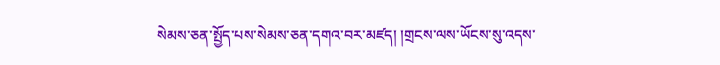སེམས་ཅན་སྤྱོད་པས་སེམས་ཅན་དགའ་བར་མཛད། །གྲངས་ལས་ཡོངས་སུ་འདས་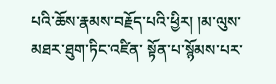པའི་ཆོས་རྣམས་བརྗོད་པའི་ཕྱིར། །མ་ལུས་མཐར་ཐུག་ཏིང་འཛིན་ སྟོན་པ་སྙོམས་པར་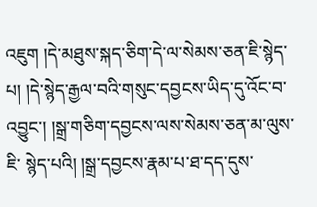འཇུག །དེ་མཐུས་སྐད་ཅིག་དེ་ལ་སེམས་ཅན་ཇི་སྙེད་པ། །དེ་སྙེད་རྒྱལ་བའི་གསུང་དབྱངས་ཡིད་དུ་འོང་བ་འབྱུང་། །སྒྲ་གཅིག་དབྱངས་ལས་སེམས་ཅན་མ་ལུས་ཇི་ སྙེད་པའི། །སྒྲ་དབྱངས་རྣམ་པ་ཐ་དད་དུས་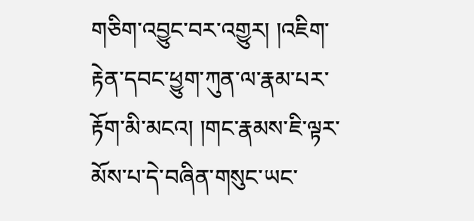གཅིག་འབྱུང་བར་འགྱུར། །འཇིག་རྟེན་དབང་ཕྱུག་ཀུན་ལ་རྣམ་པར་རྟོག་མི་མངའ། །གང་རྣམས་ཇི་ལྟར་མོས་པ་དེ་བཞིན་གསུང་ཡང་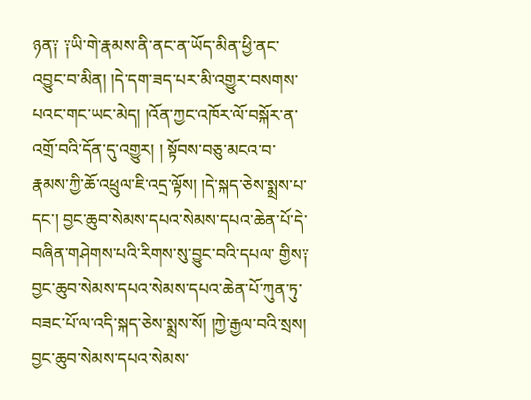ཉན༑ ༑ཡི་གེ་རྣམས་ནི་ནང་ན་ཡོད་མིན་ཕྱི་ནང་འབྱུང་བ་མིན། །དེ་དག་ཟད་པར་མི་འགྱུར་བསགས་པའང་གང་ཡང་མེད། །འོན་ཀྱང་འཁོར་ལོ་བསྐོར་ན་འགྲོ་བའི་དོན་དུ་འགྱུར། ། སྟོབས་བཅུ་མངའ་བ་རྣམས་ཀྱི་ཆོ་འཕྲུལ་ཇི་འདྲ་ལྟོས། །དེ་སྐད་ཅེས་སྨྲས་པ་དང་། བྱང་ཆུབ་སེམས་དཔའ་སེམས་དཔའ་ཆེན་པོ་དེ་བཞིན་གཤེགས་པའི་རིགས་སུ་བྱུང་བའི་དཔལ་ གྱིས༑ བྱང་ཆུབ་སེམས་དཔའ་སེམས་དཔའ་ཆེན་པོ་ཀུན་ཏུ་བཟང་པོ་ལ་འདི་སྐད་ཅེས་སྨྲས་སོ། །ཀྱེ་རྒྱལ་བའི་སྲས། བྱང་ཆུབ་སེམས་དཔའ་སེམས་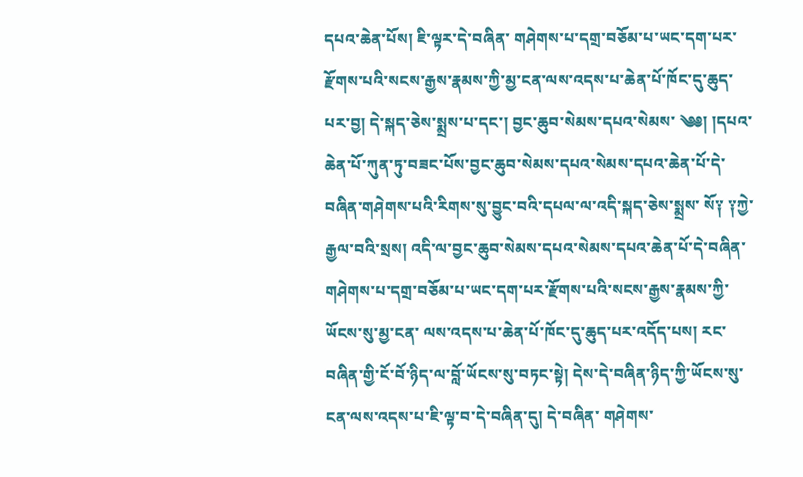དཔའ་ཆེན་པོས། ཇི་ལྟར་དེ་བཞིན་ གཤེགས་པ་དགྲ་བཅོམ་པ་ཡང་དག་པར་རྫོགས་པའི་སངས་རྒྱས་རྣམས་ཀྱི་མྱ་ངན་ལས་འདས་པ་ཆེན་པོ་ཁོང་དུ་ཆུད་པར་བྱ། དེ་སྐད་ཅེས་སྨྲས་པ་དང་། བྱང་ཆུབ་སེམས་དཔའ་སེམས་ ༄༅། །དཔའ་ཆེན་པོ་ཀུན་ཏུ་བཟང་པོས་བྱང་ཆུབ་སེམས་དཔའ་སེམས་དཔའ་ཆེན་པོ་དེ་བཞིན་གཤེགས་པའི་རིགས་སུ་བྱུང་བའི་དཔལ་ལ་འདི་སྐད་ཅེས་སྨྲས་ སོ༑ ༑ཀྱེ་རྒྱལ་བའི་སྲས། འདི་ལ་བྱང་ཆུབ་སེམས་དཔའ་སེམས་དཔའ་ཆེན་པོ་དེ་བཞིན་གཤེགས་པ་དགྲ་བཅོམ་པ་ཡང་དག་པར་རྫོགས་པའི་སངས་རྒྱས་རྣམས་ཀྱི་ཡོངས་སུ་མྱ་ངན་ ལས་འདས་པ་ཆེན་པོ་ཁོང་དུ་ཆུད་པར་འདོད་པས། རང་བཞིན་གྱི་ངོ་བོ་ཉིད་ལ་བློ་ཡོངས་སུ་བཏང་སྟེ། དེས་དེ་བཞིན་ཉིད་ཀྱི་ཡོངས་སུ་ངན་ལས་འདས་པ་ཇི་ལྟ་བ་དེ་བཞིན་དུ། དེ་བཞིན་ གཤེགས་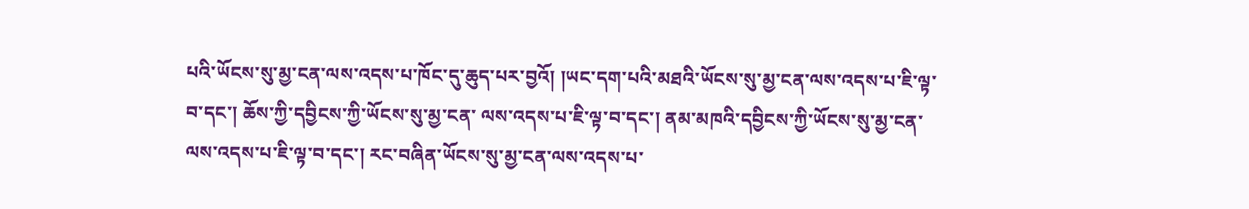པའི་ཡོངས་སུ་མྱ་ངན་ལས་འདས་པ་ཁོང་དུ་ཆུད་པར་བྱའོ། །ཡང་དག་པའི་མཐའི་ཡོངས་སུ་མྱ་ངན་ལས་འདས་པ་ཇི་ལྟ་བ་དང་། ཆོས་ཀྱི་དབྱིངས་ཀྱི་ཡོངས་སུ་མྱ་ངན་ ལས་འདས་པ་ཇི་ལྟ་བ་དང་། ནམ་མཁའི་དབྱིངས་ཀྱི་ཡོངས་སུ་མྱ་ངན་ལས་འདས་པ་ཇི་ལྟ་བ་དང་། རང་བཞིན་ཡོངས་སུ་མྱ་ངན་ལས་འདས་པ་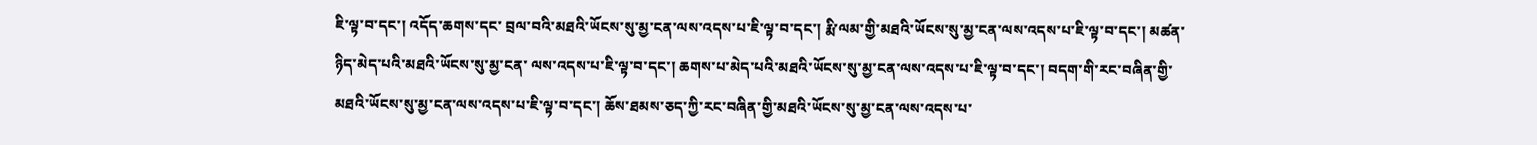ཇི་ལྟ་བ་དང་། འདོད་ཆགས་དང་ བྲལ་བའི་མཐའི་ཡོངས་སུ་མྱ་ངན་ལས་འདས་པ་ཇི་ལྟ་བ་དང་། རྨི་ལམ་གྱི་མཐའི་ཡོངས་སུ་མྱ་ངན་ལས་འདས་པ་ཇི་ལྟ་བ་དང་། མཚན་ཉིད་མེད་པའི་མཐའི་ཡོངས་སུ་མྱ་ངན་ ལས་འདས་པ་ཇི་ལྟ་བ་དང་། ཆགས་པ་མེད་པའི་མཐའི་ཡོངས་སུ་མྱ་ངན་ལས་འདས་པ་ཇི་ལྟ་བ་དང་། བདག་གི་རང་བཞིན་གྱི་མཐའི་ཡོངས་སུ་མྱ་ངན་ལས་འདས་པ་ཇི་ལྟ་བ་དང་། ཆོས་ཐམས་ཅད་ཀྱི་རང་བཞིན་གྱི་མཐའི་ཡོངས་སུ་མྱ་ངན་ལས་འདས་པ་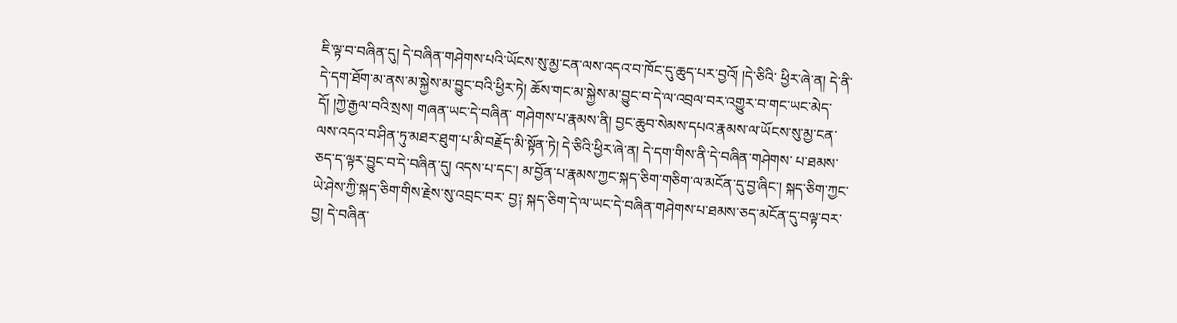ཇི་ལྟ་བ་བཞིན་དུ། དེ་བཞིན་གཤེགས་པའི་ཡོངས་སུ་མྱ་ངན་ལས་འདའ་བ་ཁོང་དུ་ཆུད་པར་བྱའོ། །དེ་ཅིའི་ ཕྱིར་ཞེ་ན། དེ་ནི་དེ་དག་ཐོག་མ་ནས་མ་སྐྱེས་མ་བྱུང་བའི་ཕྱིར་ཏེ། ཆོས་གང་མ་སྐྱེས་མ་བྱུང་བ་དེ་ལ་འབྲལ་བར་འགྱུར་བ་གང་ཡང་མེད་དོ། །ཀྱེ་རྒྱལ་བའི་སྲས། གཞན་ཡང་དེ་བཞིན་ གཤེགས་པ་རྣམས་ནི། བྱང་ཆུབ་སེམས་དཔའ་རྣམས་ལ་ཡོངས་སུ་མྱ་ངན་ལས་འདའ་བ་ཤིན་ཏུ་མཐར་ཐུག་པ་མི་བརྗོད་མི་སྟོན་ཏེ། དེ་ཅིའི་ཕྱིར་ཞེ་ན། དེ་དག་གིས་ནི་དེ་བཞིན་གཤེགས་ པ་ཐམས་ཅད་ད་ལྟར་བྱུང་བ་དེ་བཞིན་དུ། འདས་པ་དང་། མ་བྱོན་པ་རྣམས་ཀྱང་སྐད་ཅིག་གཅིག་ལ་མངོན་དུ་བྱ་ཞིང་། སྐད་ཅིག་ཀྱང་ཡེ་ཤེས་ཀྱི་སྐད་ཅིག་གིས་རྗེས་སུ་འབྲང་བར་ བྱ༑ སྐད་ཅིག་དེ་ལ་ཡང་དེ་བཞིན་གཤེགས་པ་ཐམས་ཅད་མངོན་དུ་བལྟ་བར་བྱ། དེ་བཞིན་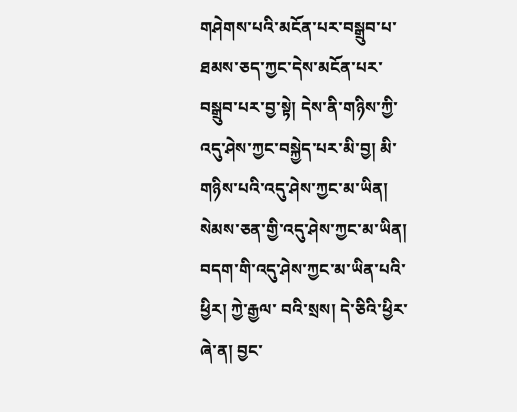གཤེགས་པའི་མངོན་པར་བསྒྲུབ་པ་ཐམས་ཅད་ཀྱང་དེས་མངོན་པར་བསྒྲུབ་པར་བྱ་སྟེ། དེས་ནི་གཉིས་ཀྱི་འདུ་ཤེས་ཀྱང་བསྐྱེད་པར་མི་བྱ། མི་གཉིས་པའི་འདུ་ཤེས་ཀྱང་མ་ཡིན། སེམས་ཅན་གྱི་འདུ་ཤེས་ཀྱང་མ་ཡིན། བདག་གི་འདུ་ཤེས་ཀྱང་མ་ཡིན་པའི་ཕྱིར། ཀྱེ་རྒྱལ་ བའི་སྲས། དེ་ཅིའི་ཕྱིར་ཞེ་ན། བྱང་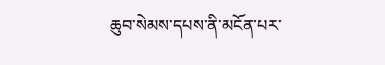ཆུབ་སེམས་དཔས་ནི་མངོན་པར་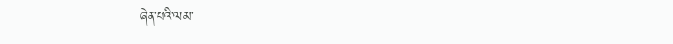ཞེན་པའི་ལམ་